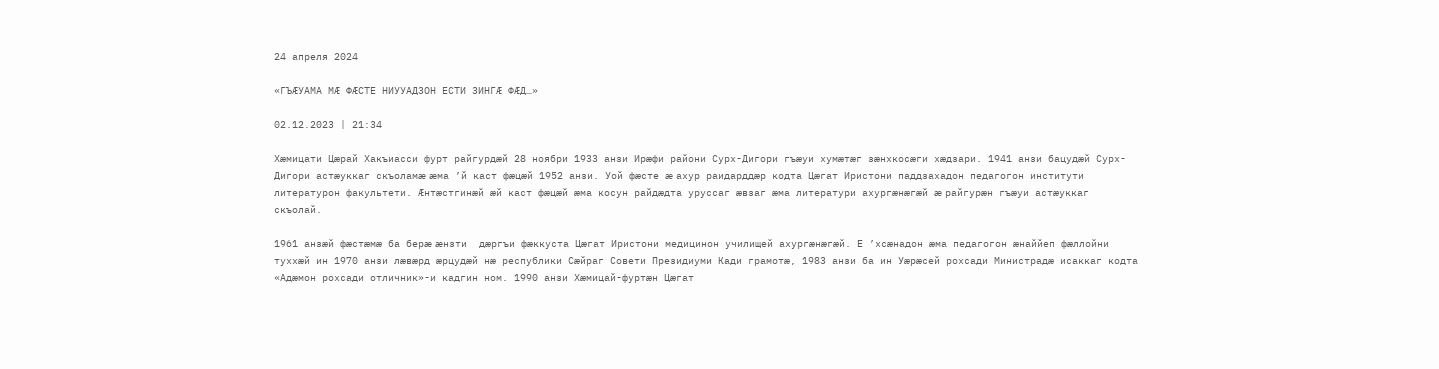24 апреля 2024

«ГЪÆУАМА МÆ ФÆСТЕ НИУУАДЗОН ЕСТИ ЗИНГÆ ФÆД…»

02.12.2023 | 21:34

Хæмицати Цæрай Хакъиасси фурт райгурдæй 28 ноябри 1933 анзи Ирæфи райони Сурх-Дигори гъæуи хумæтæг зæнхкосæги хæдзари. 1941 анзи бацудæй Сурх-Дигори астæуккаг скъоламæ æма ’й каст фæцæй 1952 анзи. Уой фæсте æ ахур раидарддæр кодта Цæгат Иристони паддзахадон педагогон институти литературон факультети. Æнтæстгинæй æй каст фæцæй æма косун райдæдта уруссаг æвзаг æма литератури ахургæнæгæй æ райгурæн гъæуи астæуккаг скъолай.

1961 анзæй фæстæмæ ба берæ æнзти  дæргъи фæккуста Цæгат Иристони медицинон училищей ахургæнæгæй. Е ’хсæнадон æма педагогон æнаййеп фæллойни туххæй ин 1970 анзи лæвæрд æрцудæй нæ республики Сæйраг Совети Президиуми Кади грамотæ, 1983 анзи ба ин Уæрæсей рохсади Министрадæ исаккаг кодта «Адæмон рохсади отличник»-и кадгин ном. 1990 анзи Хæмицай-фуртæн Цæгат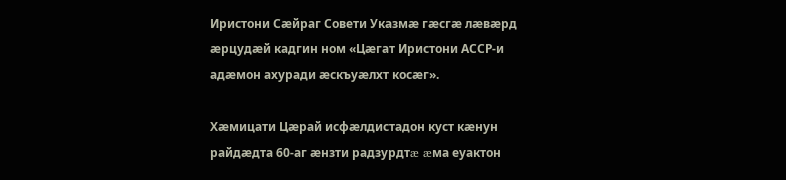Иристони Сæйраг Совети Указмæ гæсгæ лæвæрд æрцудæй кадгин ном «Цæгат Иристони АССР-и адæмон ахуради æскъуæлхт косæг».

Хæмицати Цæрай исфæлдистадон куст кæнун райдæдта 60-аг æнзти радзурдтæ æма еуактон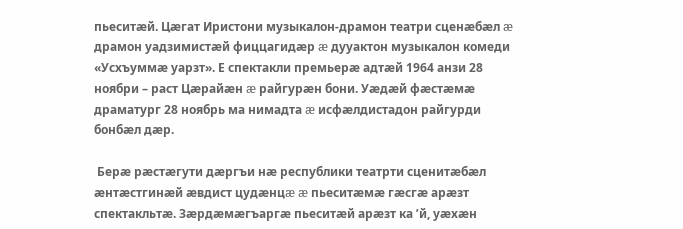пьеситæй. Цæгат Иристони музыкалон-драмон театри сценæбæл æ драмон уадзимистæй фиццагидæр æ дууактон музыкалон комеди «Усхъуммæ уарзт». Е спектакли премьерæ адтæй 1964 анзи 28 ноябри – раст Цæрайæн æ райгурæн бони. Уæдæй фæстæмæ драматург 28 ноябрь ма нимадта æ исфæлдистадон райгурди бонбæл дæр.

 Берæ рæстæгути дæргъи нæ республики театрти сценитæбæл æнтæстгинæй æвдист цудæнцæ æ пьеситæмæ гæсгæ арæзт спектакльтæ. Зæрдæмæгъаргæ пьеситæй арæзт ка ’й, уæхæн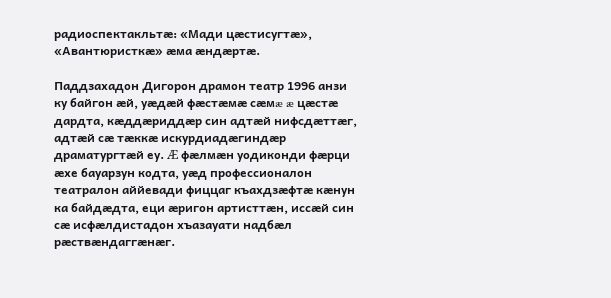радиоспектакльтæ: «Мади цæстисугтæ», «Авантюристкæ» æма æндæртæ.

Паддзахадон Дигорон драмон театр 1996 анзи ку байгон æй, уæдæй фæстæмæ сæмæ æ цæстæ дардта, кæддæриддæр син адтæй нифсдæттæг, адтæй сæ тæккæ искурдиадæгиндæр драматургтæй еу. Æ фæлмæн уодиконди фæрци æхе бауарзун кодта, уæд профессионалон театралон аййевади фиццаг къахдзæфтæ кæнун ка байдæдта, еци æригон артисттæн, иссæй син сæ исфæлдистадон хъазауати надбæл рæствæндаггæнæг.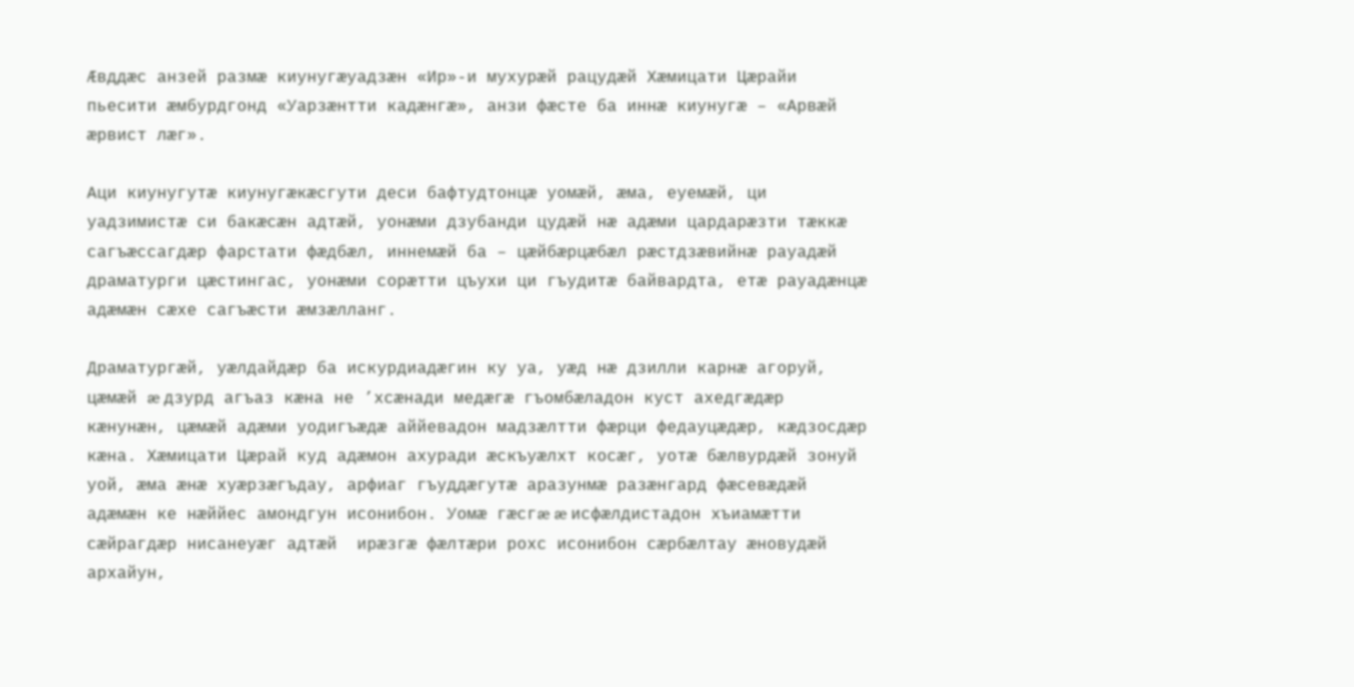Æвддæс анзей размæ киунугæуадзæн «Ир»-и мухурæй рацудæй Хæмицати Цæрайи пьесити æмбурдгонд «Уарзæнтти кадæнгæ», анзи фæсте ба иннæ киунугæ – «Арвæй æрвист лæг».

Аци киунугутæ киунугæкæсгути деси бафтудтонцæ уомæй, æма, еуемæй, ци уадзимистæ си бакæсæн адтæй, уонæми дзубанди цудæй нæ адæми цардарæзти тæккæ сагъæссагдæр фарстати фæдбæл, иннемæй ба – цæйбæрцæбæл рæстдзæвийнæ рауадæй драматурги цæстингас, уонæми сорæтти цъухи ци гъудитæ байвардта, етæ рауадæнцæ адæмæн сæхе сагъæсти æмзæлланг.

Драматургæй, уæлдайдæр ба искурдиадæгин ку уа, уæд нæ дзилли карнæ агоруй, цæмæй æ дзурд агъаз кæна не ’хсæнади медæгæ гъомбæладон куст ахедгæдæр кæнунæн, цæмæй адæми уодигъæдæ аййевадон мадзæлтти фæрци федауцæдæр, кæдзосдæр кæна. Хæмицати Цæрай куд адæмон ахуради æскъуæлхт косæг, уотæ бæлвурдæй зонуй уой, æма æнæ хуæрзæгъдау, арфиаг гъуддæгутæ аразунмæ разæнгард фæсевæдæй адæмæн ке нæййес амондгун исонибон. Уомæ гæсгæ æ исфæлдистадон хъиамæтти сæйрагдæр нисанеуæг адтæй  ирæзгæ фæлтæри рохс исонибон сæрбæлтау æновудæй архайун,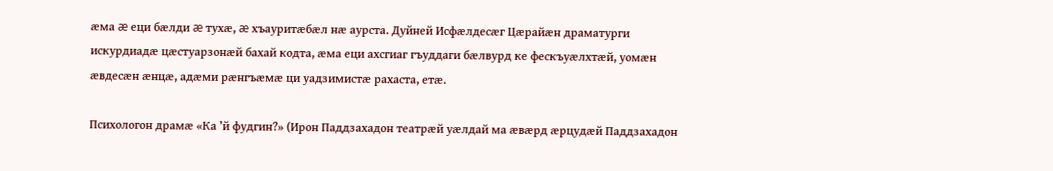æма æ еци бæлди æ тухæ, æ хъауритæбæл нæ аурста. Дуйней Исфæлдесæг Цæрайæн драматурги искурдиадæ цæстуарзонæй бахай кодта, æма еци ахсгиаг гъуддаги бæлвурд ке фескъуæлхтæй, уомæн æвдесæн æнцæ, адæми рæнгъæмæ ци уадзимистæ рахаста, етæ.

Психологон драмæ «Ка ’й фудгин?» (Ирон Паддзахадон театрæй уæлдай ма æвæрд æрцудæй Паддзахадон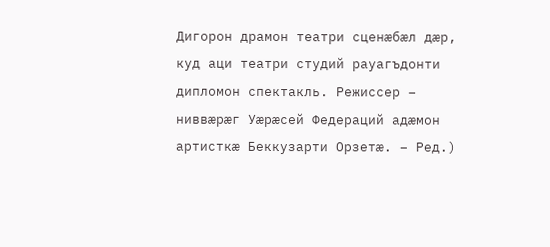Дигорон драмон театри сценæбæл дæр, куд аци театри студий рауагъдонти дипломон спектакль. Режиссер – ниввæрæг Уæрæсей Федераций адæмон артисткæ Беккузарти Орзетæ. – Ред.)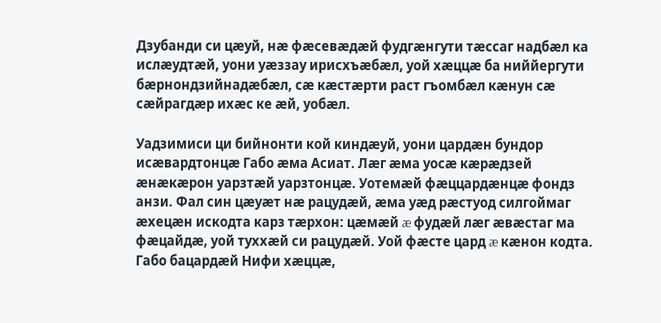Дзубанди си цæуй, нæ фæсевæдæй фудгæнгути тæссаг надбæл ка ислæудтæй, уони уæззау ирисхъæбæл, уой хæццæ ба ниййергути бæрнондзийнадæбæл, сæ кæстæрти раст гъомбæл кæнун сæ сæйрагдæр ихæс ке æй, уобæл.

Уадзимиси ци бийнонти кой киндæуй, уони цардæн бундор исæвардтонцæ Габо æма Асиат. Лæг æма уосæ кæрæдзей æнæкæрон уарзтæй уарзтонцæ. Уотемæй фæццардæнцæ фондз анзи. Фал син цæуæт нæ рацудæй, æма уæд рæстуод силгоймаг æхецæн искодта карз тæрхон: цæмæй æ фудæй лæг æвæстаг ма фæцайдæ, уой туххæй си рацудæй. Уой фæсте цард æ кæнон кодта. Габо бацардæй Нифи хæццæ,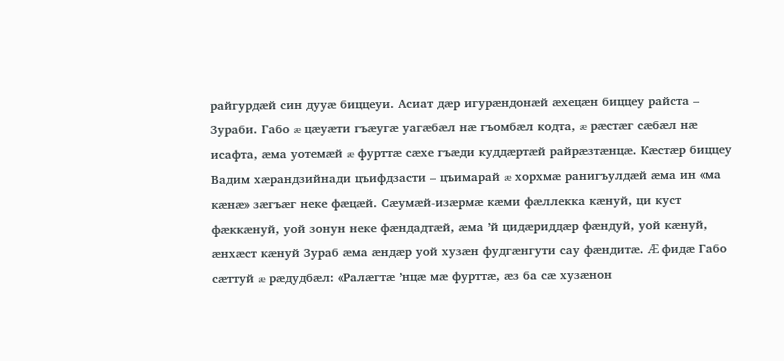райгурдæй син дууæ биццеуи. Асиат дæр игурæндонæй æхецæн биццеу райста – Зураби. Габо æ цæуæти гъæугæ уагæбæл нæ гъомбæл кодта, æ рæстæг сæбæл нæ исафта, æма уотемæй æ фурттæ сæхе гъæди куддæртæй райрæзтæнцæ. Кæстæр биццеу Вадим хæрандзийнади цъифдзасти – цъимарай æ хорхмæ ранигъулдæй æма ин «ма кæнæ» зæгъæг неке фæцæй. Сæумæй-изæрмæ кæми фæллекка кæнуй, ци куст фæккæнуй, уой зонун неке фæндадтæй, æма ’й цидæриддæр фæндуй, уой кæнуй, æнхæст кæнуй Зураб æма æндæр уой хузæн фудгæнгути сау фæндитæ. Æ фидæ Габо сæттуй æ рæдудбæл: «Ралæгтæ ’нцæ мæ фурттæ, æз ба сæ хузæнон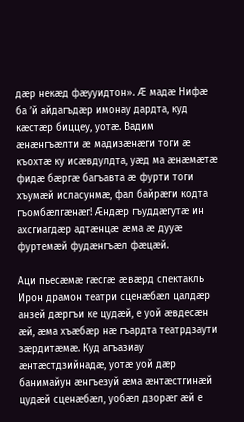дæр некæд фæууидтон». Æ мадæ Нифæ ба ’й айдагъдæр имонау дардта, куд кæстæр биццеу, уотæ. Вадим æнæнгъæлти æ мадизæнæги тоги æ къохтæ ку исæвдулдта, уæд ма æнæмæтæ фидæ бæргæ багъавта æ фурти тоги хъумæй исласунмæ, фал байрæги кодта гъомбæлгæнæг! Æндæр гъуддæгутæ ин ахсгиагдæр адтæнцæ æма æ дууæ фуртемæй фудæнгъæл фæцæй.

Аци пьесæмæ гæсгæ æвæрд спектакль Ирон драмон театри сценæбæл цалдæр анзей дæргъи ке цудæй, е уой æвдесæн æй, æма хъæбæр нæ гъардта театрдзаути зæрдитæмæ. Куд агъазиау æнтæстдзийнадæ, уотæ уой дæр банимайун æнгъезуй æма æнтæстгинæй цудæй сценæбæл, уобæл дзорæг æй е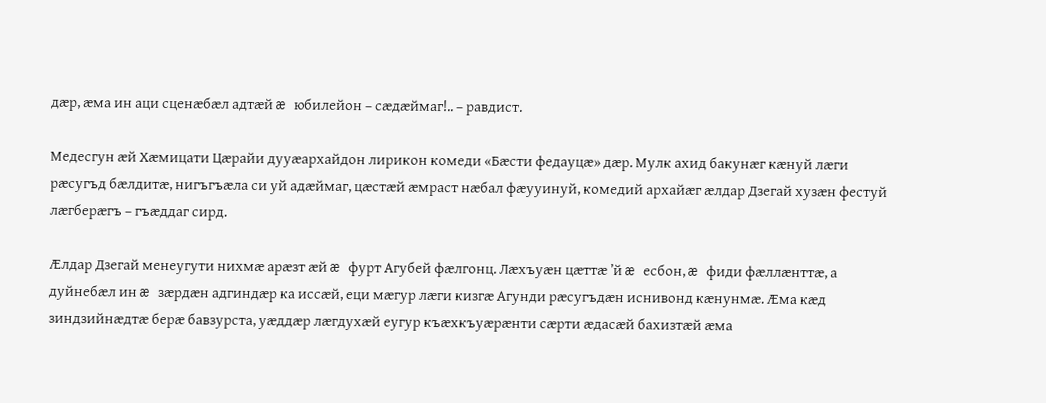дæр, æма ин аци сценæбæл адтæй æ юбилейон – сæдæймаг!.. – равдист.

Медесгун æй Хæмицати Цæрайи дууæархайдон лирикон комеди «Бæсти федауцæ» дæр. Мулк ахид бакунæг кæнуй лæги рæсугъд бæлдитæ, нигъгъæла си уй адæймаг, цæстæй æмраст нæбал фæууинуй, комедий архайæг æлдар Дзегай хузæн фестуй лæгберæгъ – гъæддаг сирд.

Æлдар Дзегай менеугути нихмæ арæзт æй æ фурт Агубей фæлгонц. Лæхъуæн цæттæ ’й æ есбон, æ фиди фæллæнттæ, а дуйнебæл ин æ зæрдæн адгиндæр ка иссæй, еци мæгур лæги кизгæ Агунди рæсугъдæн иснивонд кæнунмæ. Æма кæд зиндзийнæдтæ берæ бавзурста, уæддæр лæгдухæй еугур къæхкъуæрæнти сæрти æдасæй бахизтæй æма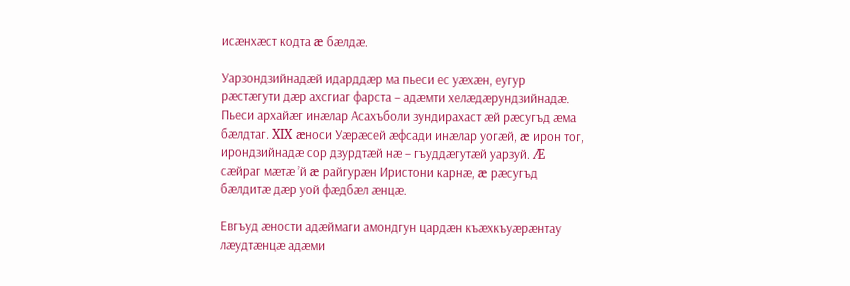исæнхæст кодта æ бæлдæ.

Уарзондзийнадæй идарддæр ма пьеси ес уæхæн, еугур рæстæгути дæр ахсгиаг фарста – адæмти хелæдæрундзийнадæ. Пьеси архайæг инæлар Асахъболи зундирахаст æй рæсугъд æма бæлдтаг. XIX æноси Уæрæсей æфсади инæлар уогæй, æ ирон тог, ирондзийнадæ сор дзурдтæй нæ – гъуддæгутæй уарзуй. Æ сæйраг мæтæ ’й æ райгурæн Иристони карнæ, æ рæсугъд бæлдитæ дæр уой фæдбæл æнцæ.

Евгъуд æности адæймаги амондгун цардæн къæхкъуæрæнтау лæудтæнцæ адæми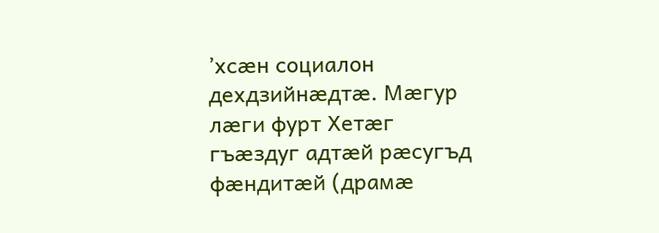’хсæн социалон дехдзийнæдтæ. Мæгур лæги фурт Хетæг гъæздуг адтæй рæсугъд фæндитæй (драмæ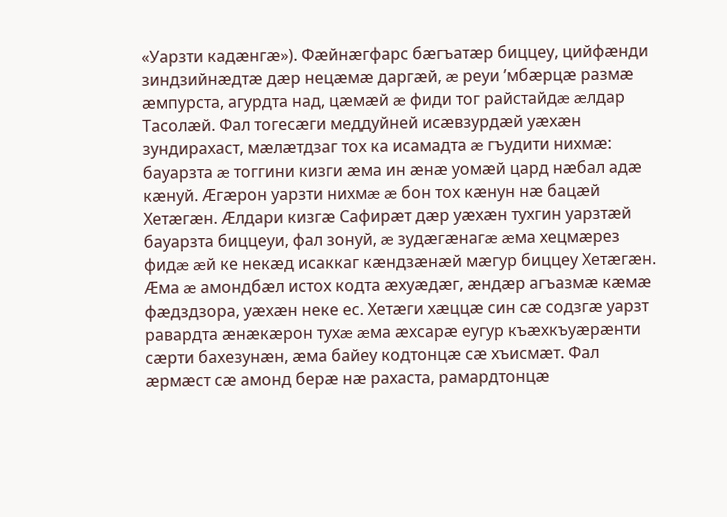«Уарзти кадæнгæ»). Фæйнæгфарс бæгъатæр биццеу, цийфæнди зиндзийнæдтæ дæр нецæмæ даргæй, æ реуи ’мбæрцæ размæ æмпурста, агурдта над, цæмæй æ фиди тог райстайдæ æлдар Тасолæй. Фал тогесæги меддуйней исæвзурдæй уæхæн зундирахаст, мæлæтдзаг тох ка исамадта æ гъудити нихмæ: бауарзта æ тоггини кизги æма ин æнæ уомæй цард нæбал адæ кæнуй. Æгæрон уарзти нихмæ æ бон тох кæнун нæ бацæй Хетæгæн. Æлдари кизгæ Сафирæт дæр уæхæн тухгин уарзтæй бауарзта биццеуи, фал зонуй, æ зудæгæнагæ æма хецмæрез фидæ æй ке некæд исаккаг кæндзæнæй мæгур биццеу Хетæгæн. Æма æ амондбæл истох кодта æхуæдæг, æндæр агъазмæ кæмæ фæдздзора, уæхæн неке ес. Хетæги хæццæ син сæ содзгæ уарзт равардта æнæкæрон тухæ æма æхсарæ еугур къæхкъуæрæнти сæрти бахезунæн, æма байеу кодтонцæ сæ хъисмæт. Фал æрмæст сæ амонд берæ нæ рахаста, рамардтонцæ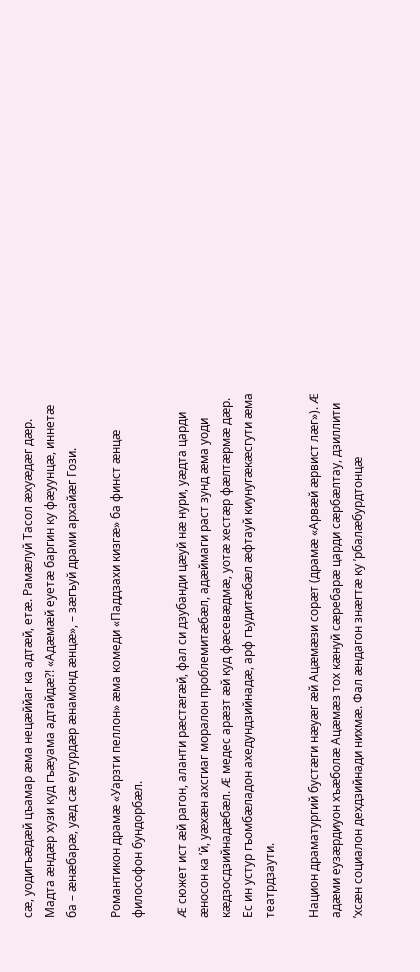сæ, уодигъæдæй цъамар æма нецæййаг ка адтæй, етæ. Рамæлуй Тасол æхуæдæг дæр. Мадта æндæр хузи куд гъæуама адтайдæ?! «Адæмæй еуетæ баргин ку фæуунцæ, иннетæ ба – æнæбарæ, уæд сæ еугурдæр æнамонд æнцæ», – зæгъуй драми архайæг Гози.

Романтикон драмæ «Уарзти пеллон» æма комеди «Паддзахи кизгæ» ба финст æнцæ философон бундорбæл.

Æ сюжет ист æй рагон, аланти рæстæгæй, фал си дзубанди цæуй нæ нури, уæдта царди æносон ка ’й, уæхæн ахсгиаг моралон проблемитæбæл, адæймаги раст зунд æма уоди кæдзосдзийнадæбæл. Æ медес арæзт æй куд фæсевæдмæ, уотæ хестæр фæлтæрмæ дæр. Ес ин устур гъомбæладон ахедундзийнадæ, арф гъудитæбæл æфтауй киунугæкæсгути æма театрдзаути.

Национ драматургий бустæги нæуæг æй Ацæмæзи сорæт (драмæ «Арвæй æрвист лæг»). Æ адæми еузæрдиуон хъæболæ Ацæмæз тох кæнуй сæребарæ царди сæрбæлтау, дзиллити ’хсæн социалон дехдзийнади нихмæ. Фал æндагон знæгтæ ку ’рбалæбурдтонцæ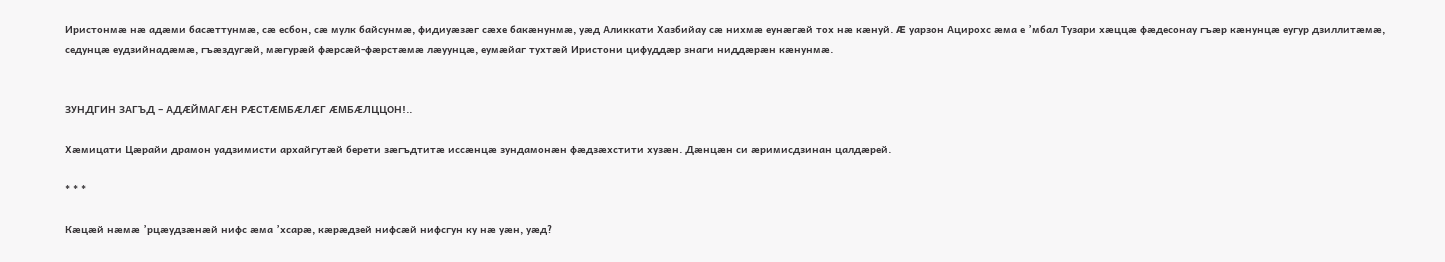Иристонмæ нæ адæми басæттунмæ, сæ есбон, сæ мулк байсунмæ, фидиуæзæг сæхе бакæнунмæ, уæд Аликкати Хазбийау сæ нихмæ еунæгæй тох нæ кæнуй. Æ уарзон Ацирохс æма е ’мбал Тузари хæццæ фæдесонау гъæр кæнунцæ еугур дзиллитæмæ, седунцæ еудзийнадæмæ, гъæздугæй, мæгурæй фæрсæй-фæрстæмæ лæуунцæ, еумæйаг тухтæй Иристони цифуддæр знаги ниддæрæн кæнунмæ.


ЗУНДГИН ЗАГЪД – АДÆЙМАГÆН РÆСТÆМБÆЛÆГ ÆМБÆЛЦЦОН!..

Хæмицати Цæрайи драмон уадзимисти архайгутæй берети зæгъдтитæ иссæнцæ зундамонæн фæдзæхстити хузæн. Дæнцæн си æримисдзинан цалдæрей.

* * *

Кæцæй нæмæ ’рцæудзæнæй нифс æма ’хсарæ, кæрæдзей нифсæй нифсгун ку нæ уæн, уæд?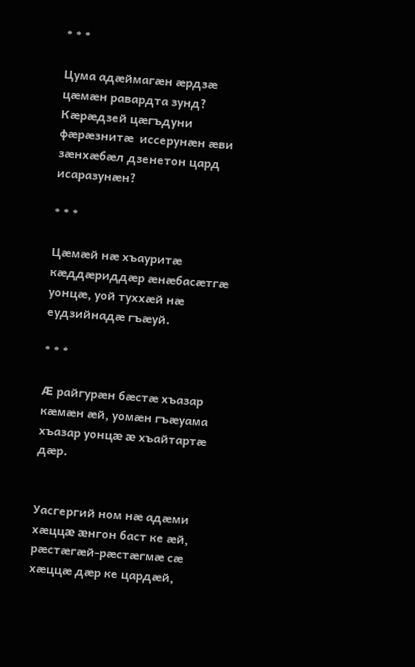* * *

Цума адæймагæн æрдзæ цæмæн равардта зунд? Кæрæдзей цæгъдуни фæрæзнитæ  иссерунæн æви зæнхæбæл дзенетон цард исаразунæн?

* * *

Цæмæй нæ хъауритæ кæддæриддæр æнæбасæтгæ уонцæ, уой туххæй нæ еудзийнадæ гъæуй.

* * *

Æ райгурæн бæстæ хъазар кæмæн æй, уомæн гъæуама хъазар уонцæ æ хъайтартæ дæр.


Уасгергий ном нæ адæми хæццæ æнгон баст ке æй, рæстæгæй-рæстæгмæ сæ хæццæ дæр ке цардæй,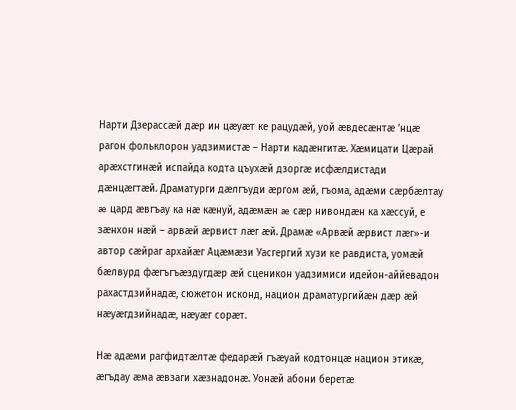Нарти Дзерассæй дæр ин цæуæт ке рацудæй, уой æвдесæнтæ ’нцæ рагон фольклорон уадзимистæ – Нарти кадæнгитæ. Хæмицати Цæрай арæхстгинæй испайда кодта цъухæй дзоргæ исфæлдистади дæнцæгтæй. Драматурги дæлгъуди æргом æй, гъома, адæми сæрбæлтау æ цард æвгъау ка нæ кæнуй, адæмæн æ сæр нивондæн ка хæссуй, е зæнхон нæй – арвæй æрвист лæг æй. Драмæ «Арвæй æрвист лæг»-и автор сæйраг архайæг Ацæмæзи Уасгергий хузи ке равдиста, уомæй бæлвурд фæгъгъæздугдæр æй сценикон уадзимиси идейон-аййевадон рахастдзийнадæ, сюжетон исконд, национ драматургийæн дæр æй нæуæгдзийнадæ, нæуæг сорæт.

Нæ адæми рагфидтæлтæ федарæй гъæуай кодтонцæ национ этикæ, æгъдау æма æвзаги хæзнадонæ. Уонæй абони беретæ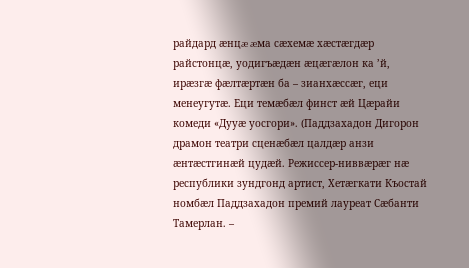райдард æнцæ æма сæхемæ хæстæгдæр райстонцæ, уодигъæдæн æцæгæлон ка ’й, ирæзгæ фæлтæртæн ба – зианхæссæг, еци менеугутæ. Еци темæбæл финст æй Цæрайи комеди «Дууæ уосгори». (Паддзахадон Дигорон драмон театри сценæбæл цалдæр анзи æнтæстгинæй цудæй. Режиссер-ниввæрæг нæ республики зундгонд артист, Хетæгкати Къостай номбæл Паддзахадон премий лауреат Сæбанти Тамерлан. –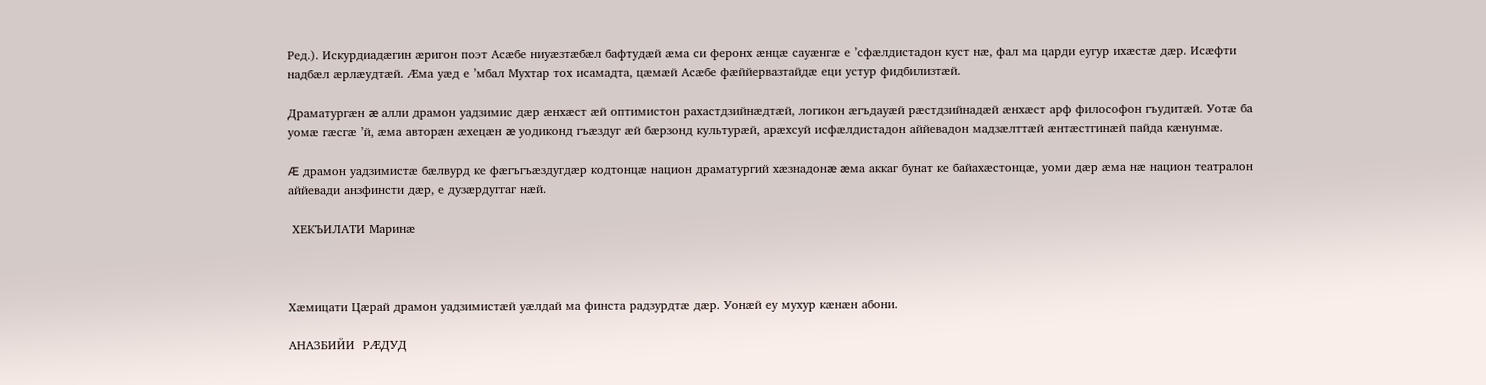Ред.). Искурдиадæгин æригон поэт Асæбе ниуæзтæбæл бафтудæй æма си феронх æнцæ сауæнгæ е ’сфæлдистадон куст нæ, фал ма царди еугур ихæстæ дæр. Исæфти надбæл æрлæудтæй. Æма уæд е ’мбал Мухтар тох исамадта, цæмæй Асæбе фæййервазтайдæ еци устур фидбилизтæй.

Драматургæн æ алли драмон уадзимис дæр æнхæст æй оптимистон рахастдзийнæдтæй, логикон æгъдауæй рæстдзийнадæй æнхæст арф философон гъудитæй. Уотæ ба уомæ гæсгæ ’й, æма авторæн æхецæн æ уодиконд гъæздуг æй бæрзонд культурæй, арæхсуй исфæлдистадон аййевадон мадзæлттæй æнтæстгинæй пайда кæнунмæ.

Æ драмон уадзимистæ бæлвурд ке фæгъгъæздугдæр кодтонцæ национ драматургий хæзнадонæ æма аккаг бунат ке байахæстонцæ, уоми дæр æма нæ национ театралон аййевади анзфинсти дæр, е дузæрдуггаг нæй.

 ХЕКЪИЛАТИ Маринæ



Хæмицати Цæрай драмон уадзимистæй уæлдай ма финста радзурдтæ дæр. Уонæй еу мухур кæнæн абони.

АНАЗБИЙИ  РÆДУД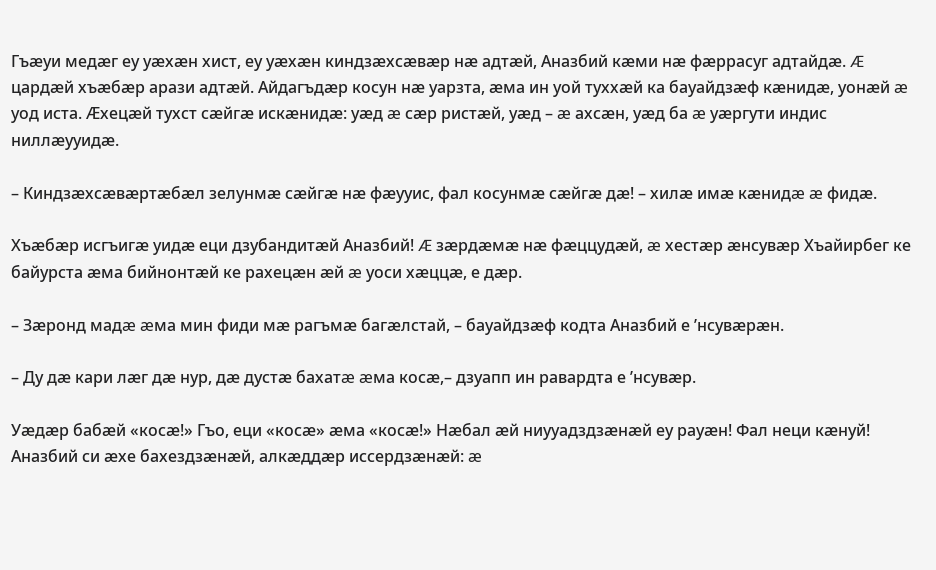Гъæуи медæг еу уæхæн хист, еу уæхæн киндзæхсæвæр нæ адтæй, Аназбий кæми нæ фæррасуг адтайдæ. Æ цардæй хъæбæр арази адтæй. Айдагъдæр косун нæ уарзта, æма ин уой туххæй ка бауайдзæф кæнидæ, уонæй æ уод иста. Æхецæй тухст сæйгæ искæнидæ: уæд æ сæр ристæй, уæд – æ ахсæн, уæд ба æ уæргути индис ниллæууидæ.

– Киндзæхсæвæртæбæл зелунмæ сæйгæ нæ фæууис, фал косунмæ сæйгæ дæ! – хилæ имæ кæнидæ æ фидæ.

Хъæбæр исгъигæ уидæ еци дзубандитæй Аназбий! Æ зæрдæмæ нæ фæццудæй, æ хестæр æнсувæр Хъайирбег ке байурста æма бийнонтæй ке рахецæн æй æ уоси хæццæ, е дæр.

– Зæронд мадæ æма мин фиди мæ рагъмæ багæлстай, – бауайдзæф кодта Аназбий е ’нсувæрæн.

– Ду дæ кари лæг дæ нур, дæ дустæ бахатæ æма косæ,– дзуапп ин равардта е ’нсувæр.

Уæдæр бабæй «косæ!» Гъо, еци «косæ» æма «косæ!» Нæбал æй ниууадздзæнæй еу рауæн! Фал неци кæнуй! Аназбий си æхе бахездзæнæй, алкæддæр иссердзæнæй: æ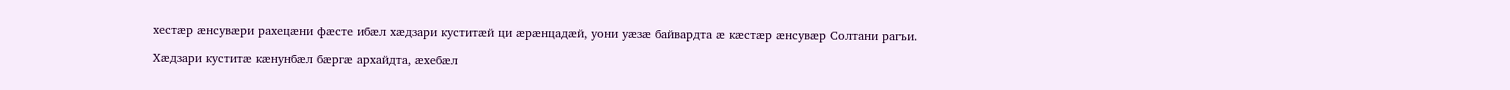хестæр æнсувæри рахецæни фæсте ибæл хæдзари куститæй ци æрæнцадæй, уони уæзæ байвардта æ кæстæр æнсувæр Солтани рагъи.

Хæдзари куститæ кæнунбæл бæргæ архайдта, æхебæл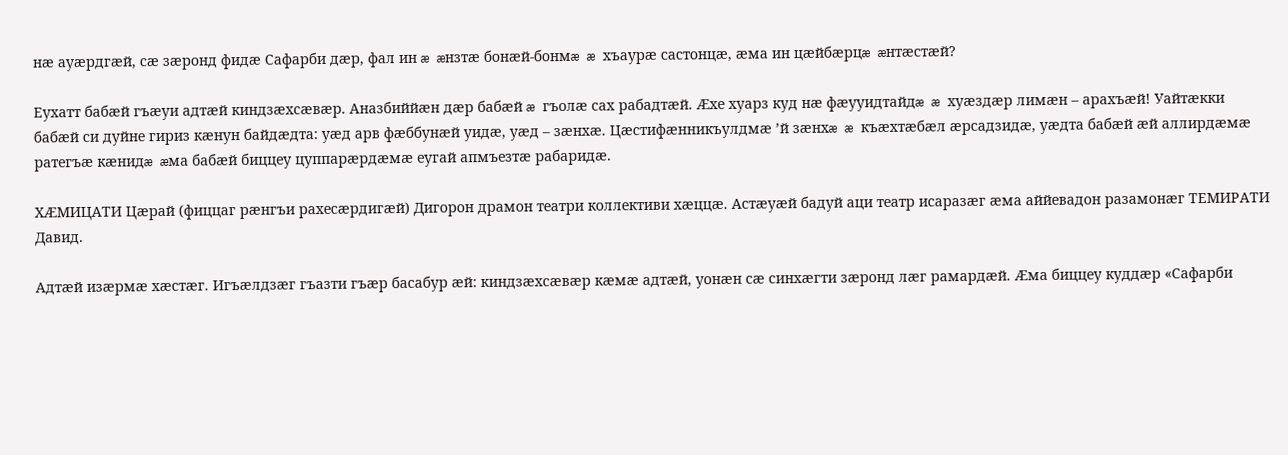нæ ауæрдгæй, сæ зæронд фидæ Сафарби дæр, фал ин æ æнзтæ бонæй-бонмæ æ хъаурæ састонцæ, æма ин цæйбæрцæ æнтæстæй?

Еухатт бабæй гъæуи адтæй киндзæхсæвæр. Аназбиййæн дæр бабæй æ гъолæ сах рабадтæй. Æхе хуарз куд нæ фæууидтайдæ æ хуæздæр лимæн – арахъæй! Уайтæкки бабæй си дуйне гириз кæнун байдæдта: уæд арв фæббунæй уидæ, уæд – зæнхæ. Цæстифæнникъулдмæ ’й зæнхæ æ къæхтæбæл æрсадзидæ, уæдта бабæй æй аллирдæмæ ратегъæ кæнидæ æма бабæй биццеу цуппарæрдæмæ еугай апмъезтæ рабаридæ.

ХÆМИЦАТИ Цæрай (фиццаг рæнгъи рахесæрдигæй) Дигорон драмон театри коллективи хæццæ. Астæуæй бадуй аци театр исаразæг æма аййевадон разамонæг ТЕМИРАТИ Давид.

Адтæй изæрмæ хæстæг. Игъæлдзæг гъазти гъæр басабур æй: киндзæхсæвæр кæмæ адтæй, уонæн сæ синхæгти зæронд лæг рамардæй. Æма биццеу куддæр «Сафарби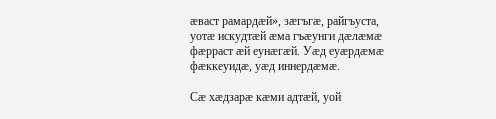æваст рамардæй», зæгъгæ, райгъуста, уотæ искудтæй æма гъæунги дæлæмæ фæрраст æй еунæгæй. Уæд еуæрдæмæ фæккеуидæ, уæд иннердæмæ.

Сæ хæдзарæ кæми адтæй, уой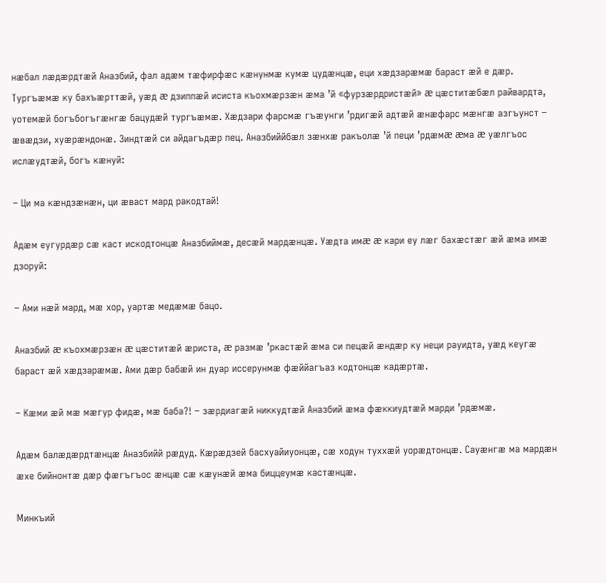нæбал лæдæрдтæй Аназбий, фал адæм тæфирфæс кæнунмæ кумæ цудæнцæ, еци хæдзарæмæ бараст æй е дæр. Тургъæмæ ку бахъæрттæй, уæд æ дзиппæй исиста къохмæрзæн æма ’й «фурзæрдристæй» æ цæститæбæл райвардта, уотемæй богъбогъгæнгæ бацудæй тургъæмæ. Хæдзари фарсмæ гъæунги ’рдигæй адтæй æнæфарс мæнгæ азгъунст – æвæдзи, хуæрæндонæ. Зиндтæй си айдагъдæр пец. Аназбиййбæл зæнхæ ракъолæ ’й пеци ’рдæмæ æма æ уæлгъос ислæудтæй, богъ кæнуй:

– Ци ма кæндзæнæн, ци æваст мард ракодтай!

Адæм еугурдæр сæ каст искодтонцæ Аназбиймæ, десæй мардæнцæ. Уæдта имæ æ кари еу лæг бахæстæг æй æма имæ дзоруй:

– Ами нæй мард, мæ хор, уартæ медæмæ бацо.

Аназбий æ къохмæрзæн æ цæститæй æриста, æ размæ ’ркастæй æма си пецæй æндæр ку неци рауидта, уæд кеугæ бараст æй хæдзарæмæ. Ами дæр бабæй ин дуар иссерунмæ фæййагъаз кодтонцæ кадæртæ.

– Кæми æй мæ мæгур фидæ, мæ баба?! – зæрдиагæй никкудтæй Аназбий æма фæккиудтæй марди ’рдæмæ.

Адæм балæдæрдтæнцæ Аназбийй рæдуд. Кæрæдзей басхуайиуонцæ, сæ ходун туххæй уорæдтонцæ. Сауæнгæ ма мардæн æхе бийнонтæ дæр фæгъгъос æнцæ сæ кæунæй æма биццеумæ кастæнцæ.

Минкъий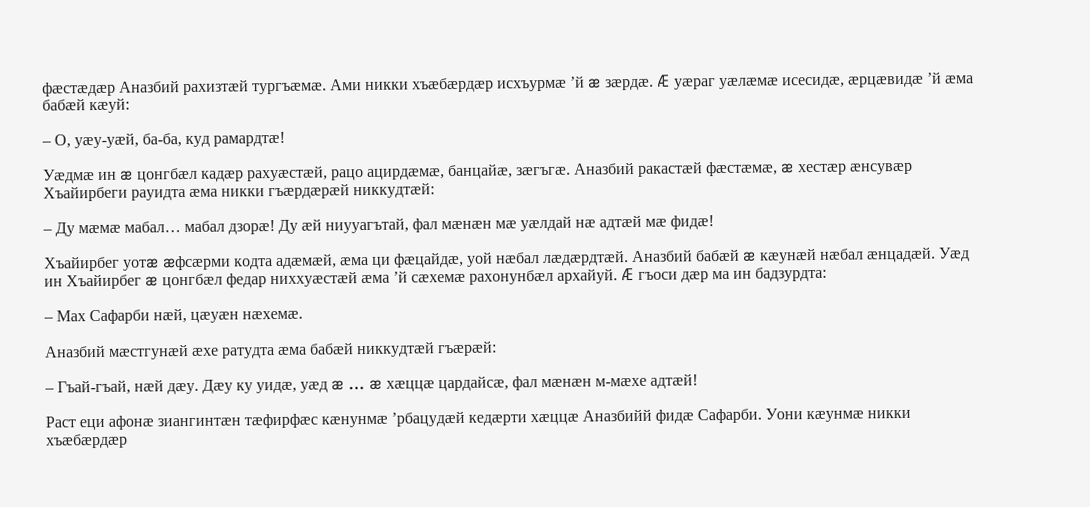фæстæдæр Аназбий рахизтæй тургъæмæ. Ами никки хъæбæрдæр исхъурмæ ’й æ зæрдæ. Æ уæраг уæлæмæ исесидæ, æрцæвидæ ’й æма бабæй кæуй:

– О, уæу-уæй, ба-ба, куд рамардтæ!

Уæдмæ ин æ цонгбæл кадæр рахуæстæй, рацо ацирдæмæ, банцайæ, зæгъгæ. Аназбий ракастæй фæстæмæ, æ хестæр æнсувæр Хъайирбеги рауидта æма никки гъæрдæрæй никкудтæй:

– Ду мæмæ мабал… мабал дзорæ! Ду æй ниууагътай, фал мæнæн мæ уæлдай нæ адтæй мæ фидæ!

Хъайирбег уотæ æфсæрми кодта адæмæй, æма ци фæцайдæ, уой нæбал лæдæрдтæй. Аназбий бабæй æ кæунæй нæбал æнцадæй. Уæд ин Хъайирбег æ цонгбæл федар ниххуæстæй æма ’й сæхемæ рахонунбæл архайуй. Æ гъоси дæр ма ин бадзурдта:

– Мах Сафарби нæй, цæуæн нæхемæ.

Аназбий мæстгунæй æхе ратудта æма бабæй никкудтæй гъæрæй:

– Гъай-гъай, нæй дæу. Дæу ку уидæ, уæд æ … æ хæццæ цардайсæ, фал мæнæн м-мæхе адтæй!

Раст еци афонæ зиангинтæн тæфирфæс кæнунмæ ’рбацудæй кедæрти хæццæ Аназбийй фидæ Сафарби. Уони кæунмæ никки хъæбæрдæр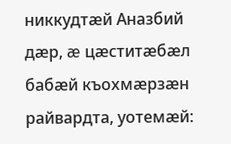никкудтæй Аназбий дæр, æ цæститæбæл бабæй къохмæрзæн райвардта, уотемæй: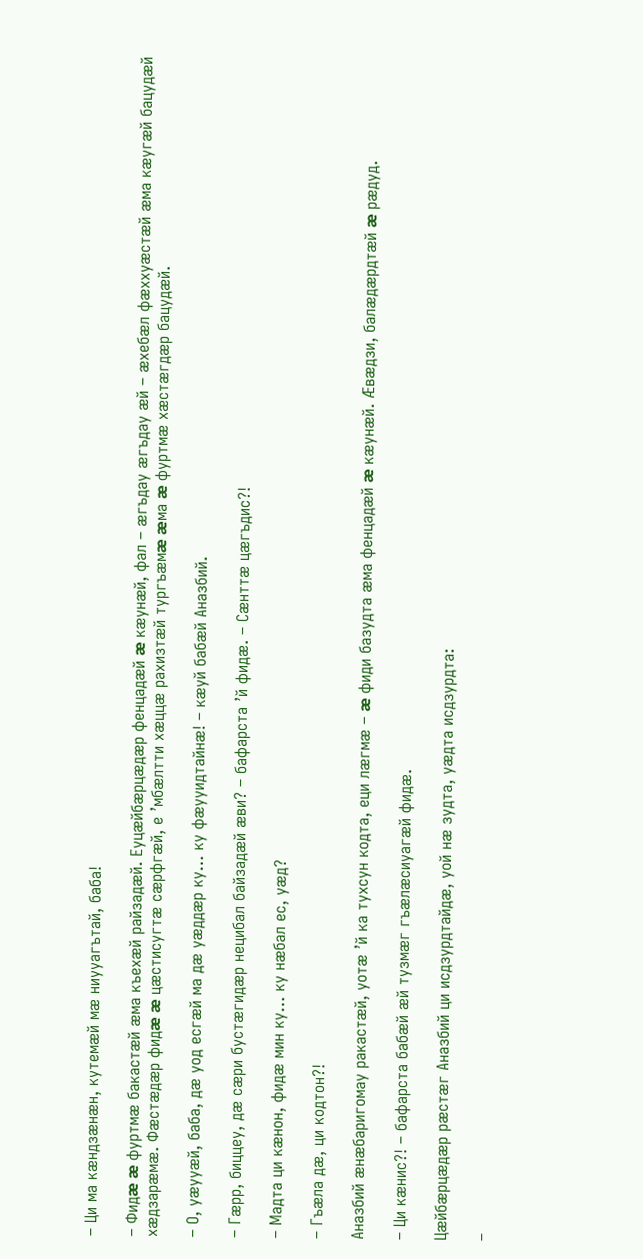– Ци ма кæндзæнæн, кутемæй мæ ниууагътай, баба!

– Фидæ æ фуртмæ бакастæй æма къехæй райзадæй. Еуцæйбæрцæдæр фенцадæй æ кæунæй, фал – æгъдау æгъдау æй – æхебæл фæххуæстæй æма кæугæй бацудæй хæдзарæмæ. Фæстæдæр фидæ æ цæстисугтæ сæрфгæй, е ’мбæлтти хæццæ рахизтæй тургъæмæ æма æ фуртмæ хæстæгдæр бацудæй.

– О, уæууæй, баба, дæ уод есгæй ма дæ уæддæр ку… ку фæууидтайнæ! – кæуй бабæй Аназбий.

– Гæрр, биццеу, дæ сæри бустæгидæр нецибал байзадæй æви? – бафарста ’й фидæ. – Сæнттæ цæгъдис?!

– Мадта ци кæнон, фидæ мин ку… ку нæбал ес, уæд?

– Гъæла дæ, ци кодтон?!

Аназбий æнæбаригомау ракастæй, уотæ ’й ка тухсун кодта, еци лæгмæ – æ фиди базудта æма фенцадæй æ кæунæй. Æвæдзи, балæдæрдтæй æ рæдуд.

– Ци кæнис?! – бафарста бабæй æй тузмæг гъæлæсиуагæй фидæ.

Цæйбæрцæдæр рæстæг Аназбий ци исдзурдтайдæ, уой нæ зудта, уæдта исдзурдта:

–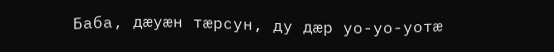Баба, дæуæн тæрсун, ду дæр уо-уо-уотæ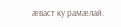æваст ку рамæлай.